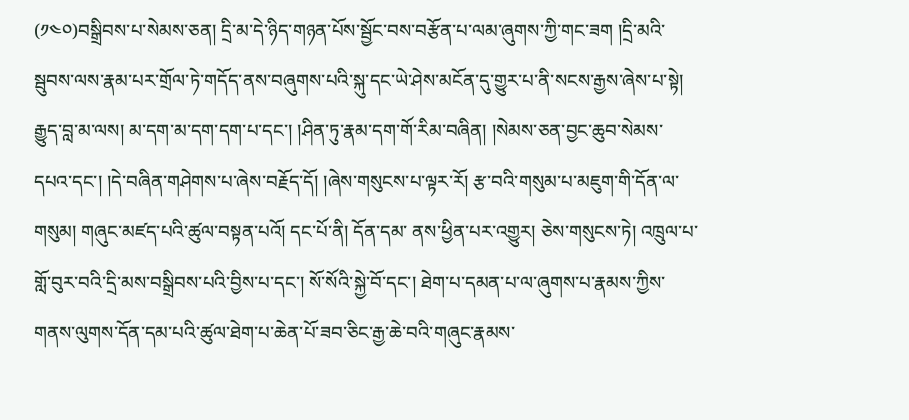(༡༤༠)བསྒྲིབས་པ་སེམས་ཅན། དྲི་མ་དེ་ཉིད་གཉན་པོས་སྦྱོང་བས་བརྩོན་པ་ལམ་ཞུགས་ཀྱི་གང་ཟག །དྲི་མའི་སྦུབས་ལས་རྣམ་པར་གྲོལ་ཏེ་གདོད་ནས་བཞུགས་པའི་སྐུ་དང་ཡེ་ཤེས་མངོན་དུ་གྱུར་པ་ནི་སངས་རྒྱས་ཞེས་པ་སྟེ། རྒྱུད་བླ་མ་ལས། མ་དག་མ་དག་དག་པ་དང་། །ཤིན་ཏུ་རྣམ་དག་གོ་རིམ་བཞིན། །སེམས་ཅན་བྱང་ཆུབ་སེམས་དཔའ་དང་། །དེ་བཞིན་གཤེགས་པ་ཞེས་བརྗོད་དོ། །ཞེས་གསུངས་པ་ལྟར་རོ། རྩ་བའི་གསུམ་པ་མཇུག་གི་དོན་ལ་གསུམ། གཞུང་མཛད་པའི་ཚུལ་བསྟན་པའོ། དང་པོ་ནི། དོན་དམ་ ནས་ཕྱིན་པར་འགྱུར། ཅེས་གསུངས་ཏེ། འཁྲུལ་པ་གློ་བུར་བའི་དྲི་མས་བསྒྲིབས་པའི་བྱིས་པ་དང་། སོ་སོའི་སྐྱེ་བོ་དང་། ཐེག་པ་དམན་པ་ལ་ཞུགས་པ་རྣམས་ཀྱིས་གནས་ལུགས་དོན་དམ་པའི་ཚུལ་ཐེག་པ་ཆེན་པོ་ཟབ་ཅིང་རྒྱ་ཆེ་བའི་གཞུང་རྣམས་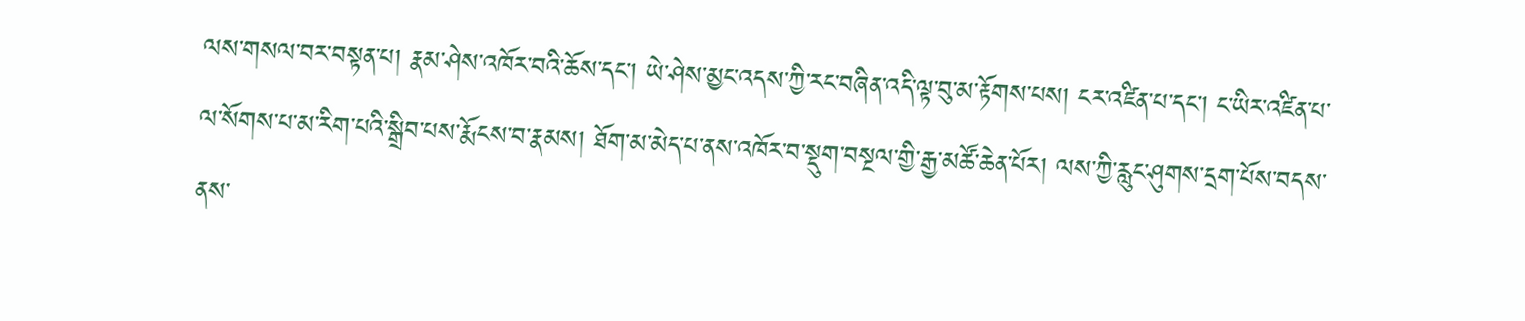ལས་གསལ་བར་བསྟན་པ། རྣམ་ཤེས་འཁོར་བའི་ཆོས་དང་། ཡེ་ཤེས་མྱང་འདས་ཀྱི་རང་བཞིན་འདི་ལྟ་བུ་མ་རྟོགས་པས། ངར་འཛིན་པ་དང་། ང་ཡིར་འཛིན་པ་ལ་སོགས་པ་མ་རིག་པའི་སྒྲིབ་པས་རྨོངས་བ་རྣམས། ཐོག་མ་མེད་པ་ནས་འཁོར་བ་སྡུག་བསྔལ་གྱི་རྒྱ་མཚོ་ཆེན་པོར། ལས་ཀྱི་རླུང་ཤུགས་དྲག་པོས་བདས་ནས་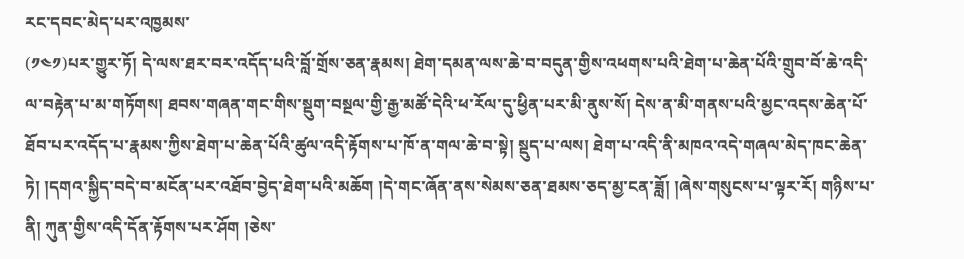རང་དབང་མེད་པར་འཁྱམས་
(༡༤༡)པར་གྱུར་ཏོ། དེ་ལས་ཐར་བར་འདོད་པའི་བློ་གྲོས་ཅན་རྣམས། ཐེག་དམན་ལས་ཆེ་བ་བདུན་གྱིས་འཕགས་པའི་ཐེག་པ་ཆེན་པོའི་གྲུབ་བོ་ཆེ་འདི་ལ་བརྟེན་པ་མ་གཏོགས། ཐབས་གཞན་གང་གིས་སྡུག་བསྔལ་གྱི་རྒྱ་མཚོ་དེའི་ཕ་རོལ་དུ་ཕྱིན་པར་མི་ནུས་སོ། དེས་ན་མི་གནས་པའི་མྱང་འདས་ཆེན་པོ་ཐོབ་པར་འདོད་པ་རྣམས་ཀྱིས་ཐེག་པ་ཆེན་པོའི་ཚུལ་འདི་རྟོགས་པ་ཁོ་ན་གལ་ཆེ་བ་སྟེ། སྡུད་པ་ལས། ཐེག་པ་འདི་ནི་མཁའ་འདེ་གཞལ་མེད་ཁང་ཆེན་ཏེ། །དགའ་སྐྱིད་བདེ་བ་མངོན་པར་འཐོབ་བྱེད་ཐེག་པའི་མཆོག །དེ་གང་ཞོན་ནས་སེམས་ཅན་ཐམས་ཅད་མྱ་ངན་ཟློ། །ཞེས་གསུངས་པ་ལྟར་རོ། གཉིས་པ་ནི། ཀུན་གྱིས་འདི་དོན་རྟོགས་པར་ཤོག །ཅེས་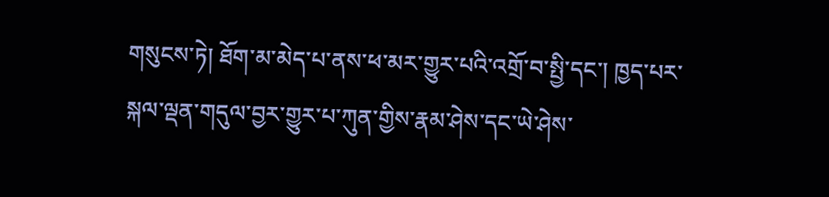གསུངས་ཏེ། ཐོག་མ་མེད་པ་ནས་ཕ་མར་གྱུར་པའི་འགྲོ་བ་སྤྱི་དང་། ཁྱད་པར་སྐལ་ལྡན་གདུལ་བྱར་གྱུར་པ་ཀུན་གྱིས་རྣམ་ཤེས་དང་ཡེ་ཤེས་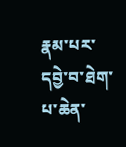རྣམ་པར་དབྱེ་བ་ཐེག་པ་ཆེན་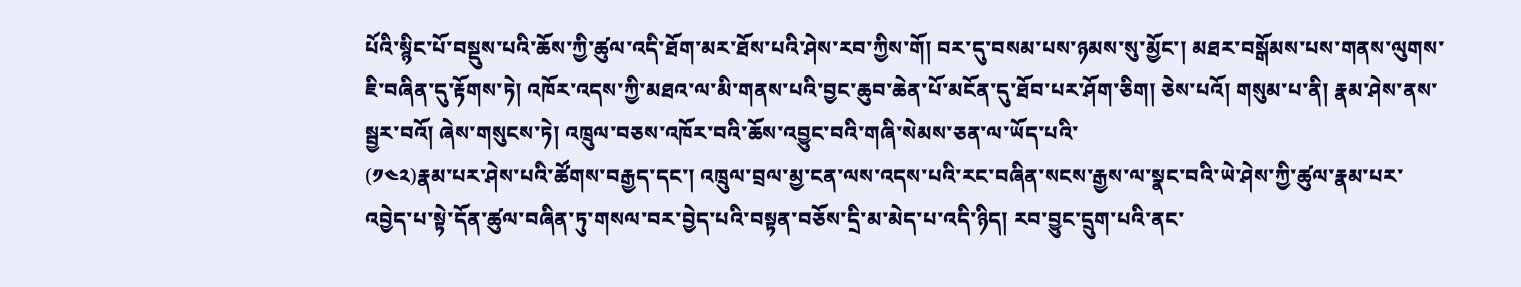པོའི་སྙིང་པོ་བསྡུས་པའི་ཆོས་ཀྱི་ཚུལ་འདི་ཐོག་མར་ཐོས་པའི་ཤེས་རབ་ཀྱིས་གོ། བར་དུ་བསམ་པས་ཉམས་སུ་མྱོང་། མཐར་བསྒོམས་པས་གནས་ལུགས་ཇི་བཞིན་དུ་རྟོགས་ཏེ། འཁོར་འདས་ཀྱི་མཐའ་ལ་མི་གནས་པའི་བྱང་ཆུབ་ཆེན་པོ་མངོན་དུ་ཐོབ་པར་ཤོག་ཅིག། ཅེས་པའོ། གསུམ་པ་ནི། རྣམ་ཤེས་ནས་ སྦྱར་བའོ། ཞེས་གསུངས་ཏེ། འཁྲུལ་བཅས་འཁོར་བའི་ཆོས་འབྱུང་བའི་གཞི་སེམས་ཅན་ལ་ཡོད་པའི་
(༡༤༢)རྣམ་པར་ཤེས་པའི་ཚོགས་བརྒྱད་དང་། འཁྲུལ་བྲལ་མྱ་ངན་ལས་འདས་པའི་རང་བཞིན་སངས་རྒྱས་ལ་སྣང་བའི་ཡེ་ཤེས་ཀྱི་ཚུལ་རྣམ་པར་འབྱེད་པ་སྟེ་དོན་ཚུལ་བཞིན་ཏུ་གསལ་བར་བྱེད་པའི་བསྟན་བཅོས་དྲི་མ་མེད་པ་འདི་ཉིད། རབ་བྱུང་དྲུག་པའི་ནང་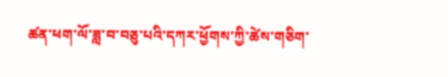ཚན་ཕག་ལོ་ཟླ་བ་བཅུ་པའི་དཀར་ཕྱོགས་ཀྱི་ཚེས་གཅིག་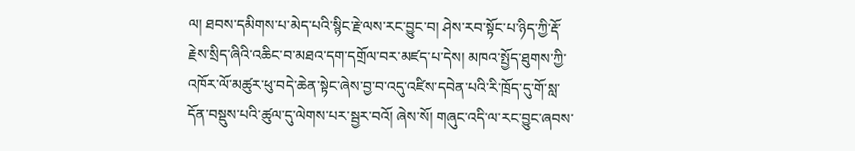ལ། ཐབས་དམིགས་པ་མེད་པའི་སྙིང་རྗེ་ལས་རང་བྱུང་བ། ཤེས་རབ་སྟོང་པ་ཉིད་ཀྱི་རྡོ་རྗེས་སྲིད་ཞིའི་འཆིང་བ་མཐའ་དག་དགྲོལ་བར་མཛད་པ་དེས། མཁའ་སྤྱོད་ཐུགས་ཀྱི་འཁོར་ལོ་མཚུར་ཕུ་བདེ་ཆེན་སྟེང་ཞེས་བྱ་བ་འདུ་འཛིས་དབེན་པའི་རི་ཁྲོད་དུ་གོ་སླ་དོན་བསྡུས་པའི་ཚུལ་དུ་ལེགས་པར་སྦྱར་བའོ། ཞེས་སོ། གཞུང་འདི་ལ་རང་བྱུང་ཞབས་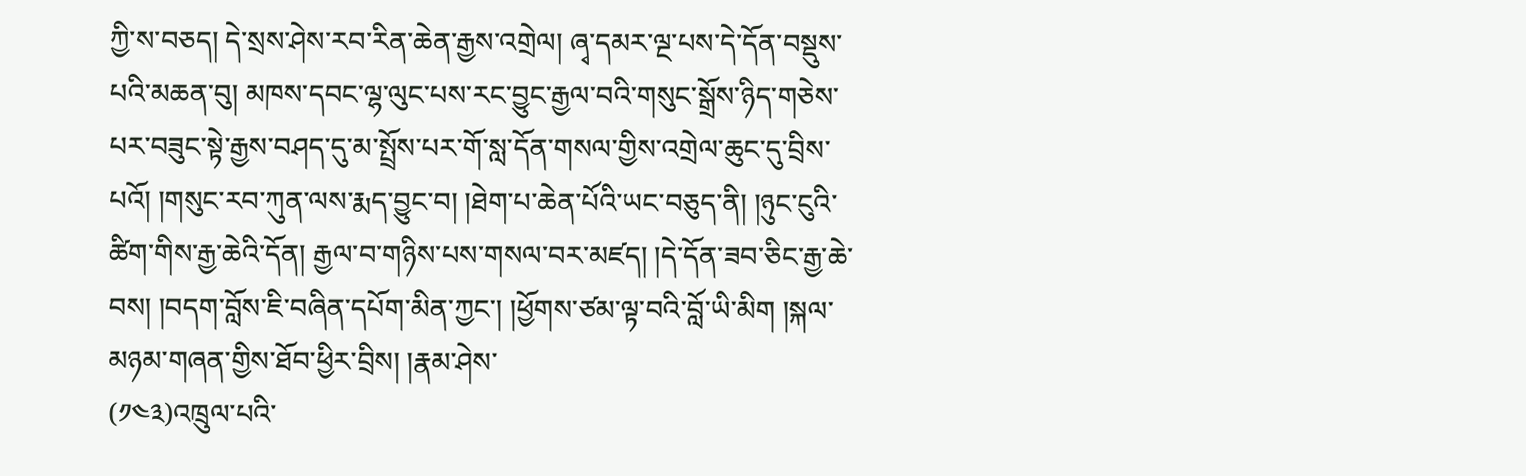ཀྱི་ས་བཅད། དེ་སྲས་ཤེས་རབ་རིན་ཆེན་རྒྱས་འགྲེལ། ཞྭ་དམར་ལྔ་པས་དེ་དོན་བསྡུས་པའི་མཆན་བུ། མཁས་དབང་ལྷ་ལུང་པས་རང་བྱུང་རྒྱལ་བའི་གསུང་སྒྲོས་ཉིད་གཅེས་པར་བཟུང་སྟེ་རྒྱས་བཤད་དུ་མ་སྤྲོས་པར་གོ་སླ་དོན་གསལ་གྱིས་འགྲེལ་ཆུང་དུ་བྲིས་པའོ། །གསུང་རབ་ཀུན་ལས་རྨད་བྱུང་བ། །ཐེག་པ་ཆེན་པོའི་ཡང་བཅུད་ནི། །ཉུང་ངུའི་ཚིག་གིས་རྒྱ་ཆེའི་དོན། རྒྱལ་བ་གཉིས་པས་གསལ་བར་མཛད། །དེ་དོན་ཟབ་ཅིང་རྒྱ་ཆེ་བས། །བདག་བློས་ཇི་བཞིན་དཔོག་མིན་ཀྱང་། །ཕྱོགས་ཙམ་ལྟ་བའི་བློ་ཡི་མིག །སྐལ་མཉམ་གཞན་གྱིས་ཐོབ་ཕྱིར་བྲིས། །རྣམ་ཤེས་
(༡༤༣)འཁྲུལ་པའི་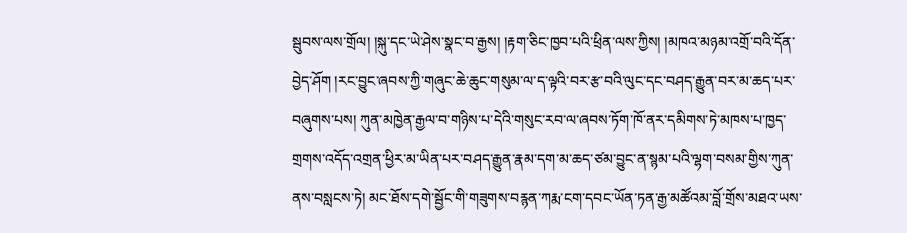སྦུབས་ལས་གྲོལ། །སྐུ་དང་ཡེ་ཤེས་སྣང་བ་རྒྱས། །རྟག་ཅིང་ཁྱབ་པའི་ཕྲིན་ལས་ཀྱིས། །མཁའ་མཉམ་འགྲོ་བའི་དོན་བྱེད་ཤོག །རང་བྱུང་ཞབས་ཀྱི་གཞུང་ཆེ་ཆུང་གསུམ་ལ་ད་ལྟའི་བར་རྩ་བའི་ལུང་དང་བཤད་རྒྱུན་བར་མ་ཆད་པར་བཞུགས་པས། ཀུན་མཁྱེན་རྒྱལ་བ་གཉིས་པ་དེའི་གསུང་རབ་ལ་ཞབས་ཏོག་ཁོ་ནར་དམིགས་ཏེ་མཁས་པ་ཁྱད་གྲགས་འདོད་འགྲན་ཕྱིར་མ་ཡིན་པར་བཤད་རྒྱུན་རྣམ་དག་མ་ཆད་ཙམ་བྱུང་ན་སྙམ་པའི་ལྷག་བསམ་གྱིས་ཀུན་ནས་བསླངས་ཏེ། མང་ཐོས་དགེ་སྦྱོང་གི་གཟུགས་བརྙན་ཀརྨ་ངག་དབང་ཡོན་ཏན་རྒྱ་མཚོའམ་བློ་གྲོས་མཐའ་ཡས་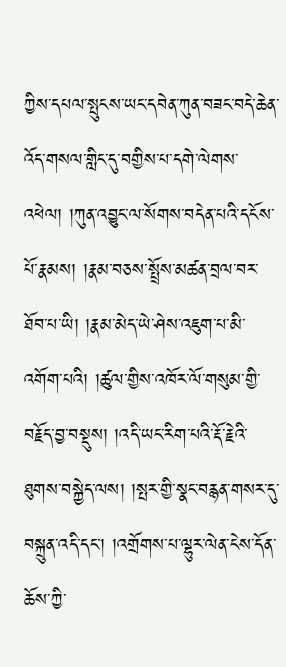ཀྱིས་དཔལ་སྤུངས་ཡང་དབེན་ཀུན་བཟང་བདེ་ཆེན་འོད་གསལ་གླིང་དུ་བགྱིས་པ་དགེ་ལེགས་འཕེལ། །ཀུན་འབྱུང་ལ་སོགས་བདེན་པའི་དངོས་པོ་རྣམས། །རྣམ་བཅས་སྤྲོས་མཚན་བྲལ་བར་ཐོབ་པ་ཡི། །རྣམ་མེད་ཡེ་ཤེས་འཇུག་པ་མི་འགོག་པའི། །ཚུལ་གྱིས་འཁོར་ལོ་གསུམ་གྱི་བརྗོད་བྱ་བསྡུས། །འདི་ཡང་རིག་པའི་རྡོ་རྗེའི་ཐུགས་བསྐྱེད་ལས། །སྤར་གྱི་སྣང་བརྙན་གསར་དུ་བསྐྲུན་འདི་དང་། །འགྲོགས་པ་ལྷུར་ལེན་ངེས་དོན་ཆོས་ཀྱི་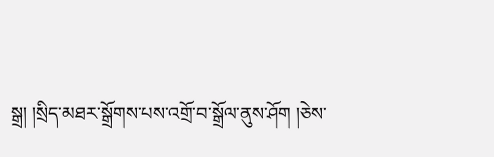སྒྲ། །སྲིད་མཐར་སྒྲོགས་པས་འགྲོ་བ་སྒྲོལ་ནུས་ཤོག །ཅེས་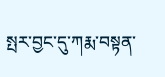སྤར་བྱང་དུ་ཀརྨ་བསྟན་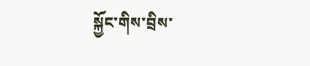སྐྱོང་གིས་བྲིས་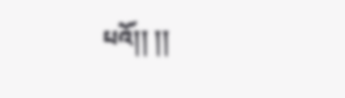པའོ།། །།